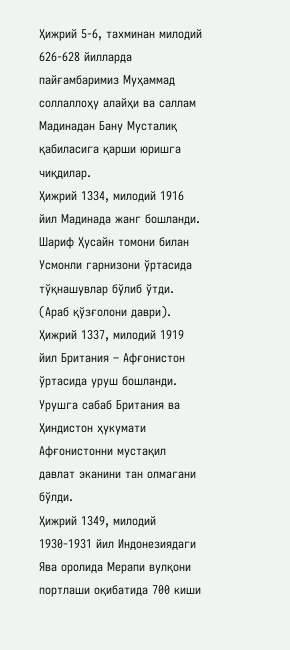Ҳижрий 5-6, тахминан милодий 626-628 йилларда пайғамбаримиз Муҳаммад соллаллоҳу алайҳи ва саллам Мадинадан Бану Мусталиқ қабиласига қарши юришга чиқдилар.
Ҳижрий 1334, милодий 1916 йил Мадинада жанг бошланди. Шариф Ҳусайн томони билан Усмонли гарнизони ўртасида тўқнашувлар бўлиб ўтди. (Араб қўзғолони даври).
Ҳижрий 1337, милодий 1919 йил Британия – Афғонистон ўртасида уруш бошланди. Урушга сабаб Британия ва Ҳиндистон ҳукумати Афғонистонни мустақил давлат эканини тан олмагани бўлди.
Ҳижрий 1349, милодий 1930-1931 йил Индонезиядаги Ява оролида Мерапи вулқони портлаши оқибатида 700 киши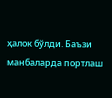ҳалок бўлди. Баъзи манбаларда портлаш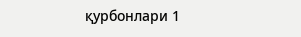қурбонлари 1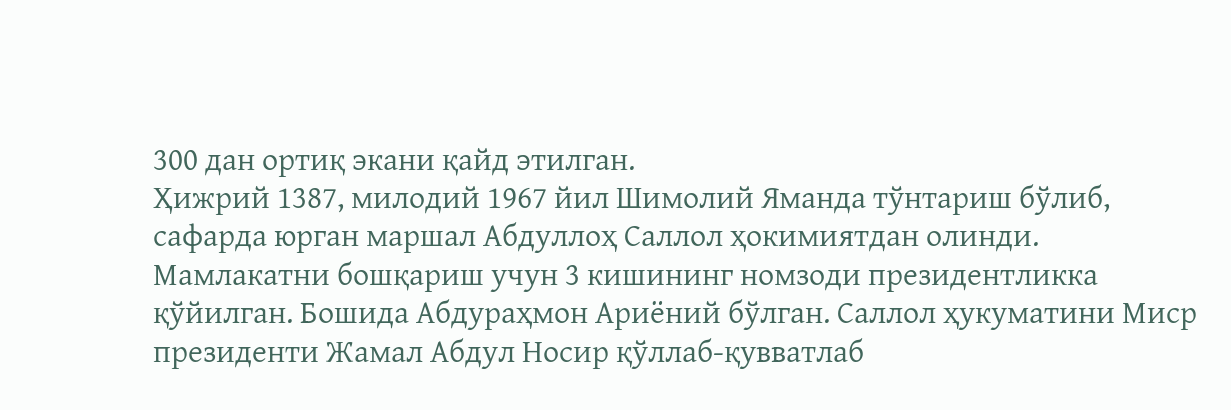300 дан ортиқ экани қайд этилган.
Ҳижрий 1387, милодий 1967 йил Шимолий Яманда тўнтариш бўлиб, сафарда юрган маршал Абдуллоҳ Саллол ҳокимиятдан олинди. Мамлакатни бошқариш учун 3 кишининг номзоди президентликка қўйилган. Бошида Абдураҳмон Ариёний бўлган. Саллол ҳукуматини Миср президенти Жамал Абдул Носир қўллаб-қувватлаб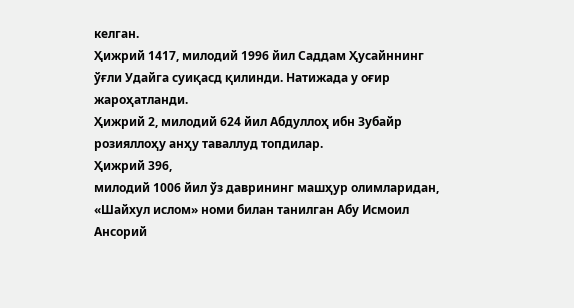келган.
Ҳижрий 1417, милодий 1996 йил Саддам Ҳусайннинг ўғли Удайга суиқасд қилинди. Натижада у оғир жароҳатланди.
Ҳижрий 2, милодий 624 йил Абдуллоҳ ибн Зубайр розияллоҳу анҳу таваллуд топдилар.
Ҳижрий 396,
милодий 1006 йил ўз даврининг машҳур олимларидан, «Шайxул ислом» номи билан танилган Абу Исмоил
Ансорий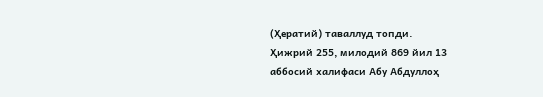(Ҳератий) таваллуд топди.
Ҳижрий 255, милодий 869 йил 13 аббосий халифаси Абу Абдуллоҳ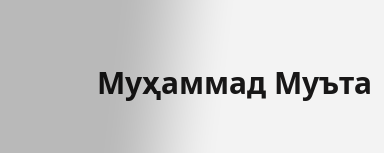Муҳаммад Муъта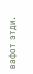вафот этди.